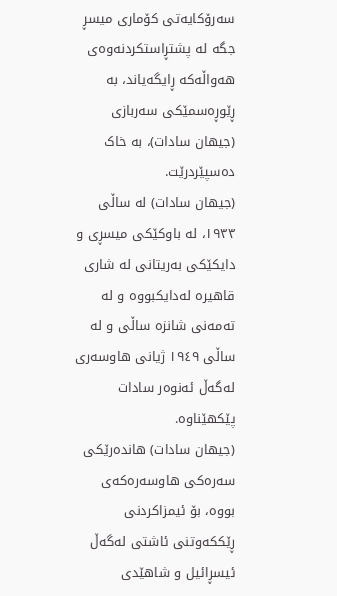سەرۆکایەتی کۆماری میسڕ جگە لە پشتڕاستکردنەوەی ھەواڵەکە ڕایگەیاند، بە ڕێوڕەسمێکی سەربازی (جیھان سادات)، بە خاک دەسپێردرێت.
(جیھان سادات) لە ساڵی ١٩٣٣، لە باوکێکی میسڕی و دایکێکی بەریتانی لە شاری قاھیرە لەدایکبووە و لە تەمەنی شانزە ساڵی و لە ساڵی ١٩٤٩ ژیانی ھاوسەری لەگەڵ ئەنوەر سادات پێکھێناوە.
(جیھان سادات) ھاندەرێکی سەرەکی ھاوسەرەکەی بووە، بۆ ئیمزاکردنی ڕێککەوتنی ئاشتی لەگەڵ ئیسڕائیل و شاھێدی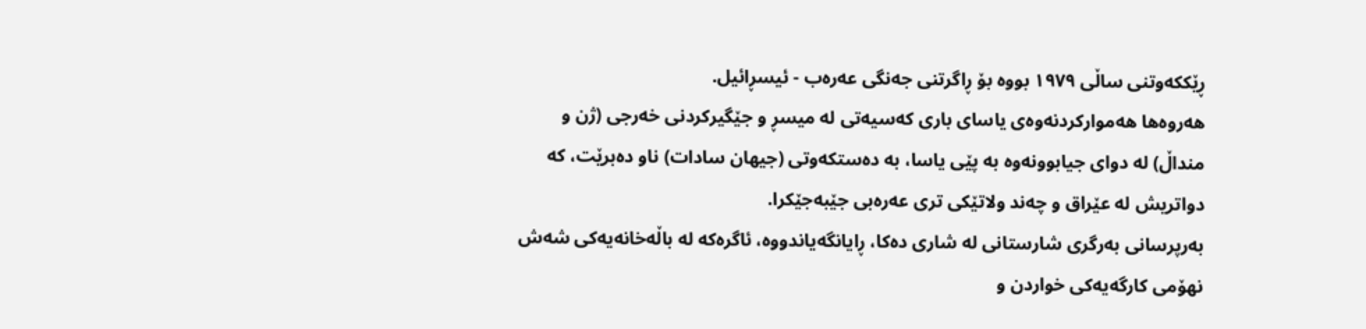ڕێککەوتنی ساڵی ١٩٧٩ بووە بۆ ڕاگرتنی جەنگی عەرەب - ئیسڕائیل.
ھەروەھا ھەموارکردنەوەی یاسای باری کەسیەتی لە میسڕ و جێگیرکردنی خەرجی (ژن و منداڵ) لە دوای جیابوونەوە بە پێی یاسا، بە دەستکەوتی (جیھان سادات) ناو دەبرێت، کە دواتریش لە عێراق و چەند ولاتێکی تری عەرەبی جێبەجێکرا.
بەرپرسانی بەرگری شارستانی لە شاری دەکا، ڕایانگەیاندووە، ئاگرەکە لە باڵەخانەیەکی شەش نھۆمی کارگەیەکی خواردن و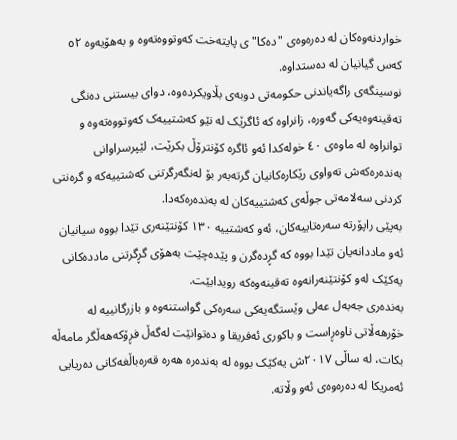خواردنەوەکان لە دەرەوەی "دەکا"ی پایتەخت کەوتووەتەوە و بەھۆیەوە ٥٢ کەس گیانیان لە دەستداوە.
نوسینگەی راگەیاندنی حکومەتی دوبەی بڵاویکردەوە، دوای بیستنی دەنگی تەقینەوەیەکی گەورە، زانراوە کە ئاگرێک لە نێو کەشتییەک کەوتووەتەوە و توانراوە لە ماوەی ٤٠ خولەکدا ئەو ئاگرە کۆنترۆڵ بکرێت، لێپرسراوانی بەندەرەکەش تەواوی رێکارەکانیان گرتەبەر بۆ لەنگەرگرتنی کەشتییەکە و گرەنتی کردنی سەلامەتی جوڵەی کەشتییەکان لە بەندەرەکەدا.
بەپێی راپۆرتە سەرەتاییەکان، ئەو کەشتییە ١٣٠ کۆنتێنەری تێدا بووە سیانیان ئەو ماددانەیان تێدا بووە کە گڕدەگرن و پێدەچێت بەھۆی گڕگرتنی ماددەکانی یەکێک لەو کۆنتێنەرانەوە تەقینەوەکە رویدابێت.
بەندەری جەبەل عەلی وێستگەیەکی سەرەکی گواستنەوە و بازرگانییە لە خۆرھەڵاتی ناوەڕاست و باکوری ئەفریقا و دەتوانێت لەگەڵ فڕۆکەھەڵگر مامەڵە بکات، لە ساڵی ٢٠١٧ش یەکێک بووە لە بەندەرە ھەرە قەرەباڵغەکانی دەریایی ئەمریکا لە دەرەوەی ئەو وڵاتە.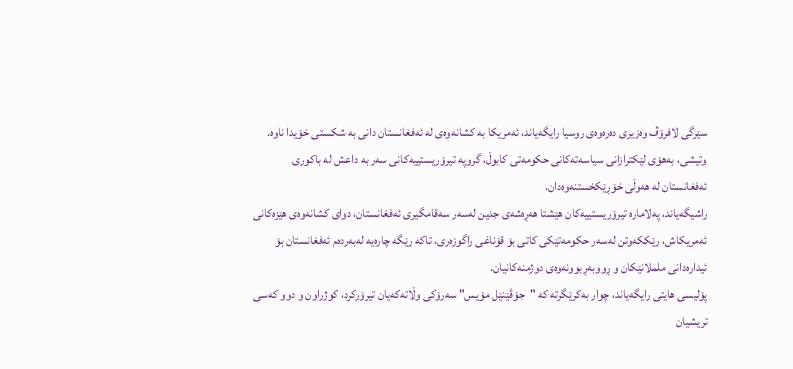سێرگی لافرۆڤ وەزیری دەرەوەی روسیا رایگەیاند، ئەمریکا بە کشانەوەی لە ئەفغانستان دانی بە شکستی خۆیدا ناوە.
وتیشی، بەھۆی لێکترازانی سیاسەتەکانی حکومەتی کابوڵ، گروپە تیرۆریستییەکانی سەر بە داعش لە باکوری ئەفغانستان لە ھەوڵی خۆڕێکخستنەوەدان.
راشیگەیاند، پەلامارە تیرۆریستییەکان ھێشتا ھەڕەشەی جدین لەسەر سەقامگیری ئەفغانستان، دوای کشانەوەی ھێزەکانی ئەمریکاش، رێککەوتن لەسەر حکومەتێکی کاتی بۆ قۆناغی راگوزەری، تاکە رێگە چارەیە لەبەردەم ئەفغانستان بۆ ئیدارەدانی ململانێکان و ڕووبەڕبوونەوەی دوژمنەکانیان.
پۆلیسی ھایتی رایگەیاند، چوار بەکرێگرتە کە "جۆڤێنێل مۆیس" سەرۆکی وڵاتەکەیان تیرۆرکرد، کوژراون و دوو کەسی تریشیان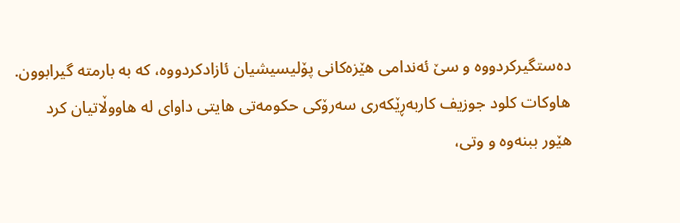دەستگیرکردووە و سێ ئەندامی ھێزەکانی پۆلیسیشیان ئازادکردووە، کە بە بارمتە گیرابوون.
ھاوکات کلود جوزیف کاربەڕێکەری سەرۆکی حکومەتی ھایتی داوای لە ھاووڵاتیان کرد ھێور ببنەوە و وتی،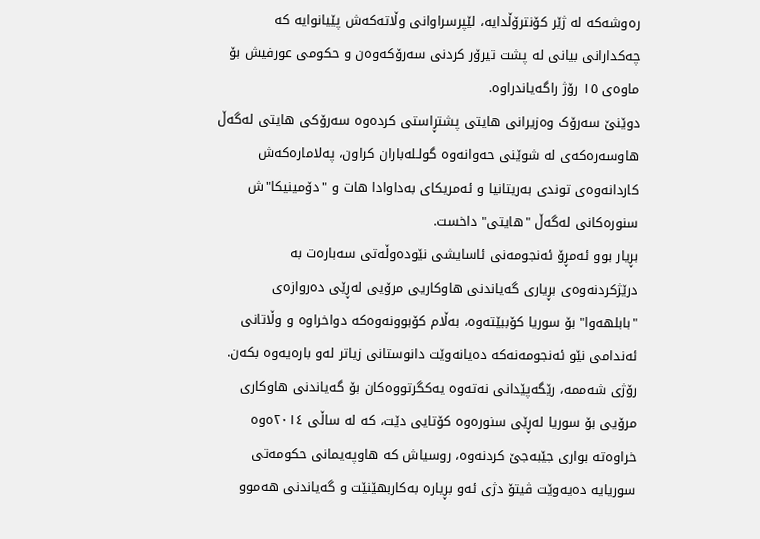رەوشەکە لە ژێر کۆنترۆڵدایە، لێپرسراوانی وڵاتەکەش پێیانوایە کە چەکدارانی بیانی لە پشت تیرۆر کردنی سەرۆکەوەن و حکومی عورفیش بۆ ماوەی ١٥ رۆژ راگەیاندراوە.
دوێنێ سەرۆک وەزیرانی ھایتی پشتڕاستی کردەوە سەرۆکی ھایتی لەگەڵ ھاوسەرەکەی لە شوێنی حەوانەوە گولـلەباران کراون، پەلامارەکەش کاردانەوەی توندی بەریتانیا و ئەمریکای بەداوادا ھات و "دۆمینیکا"ش سنورەکانی لەگەڵ "ھایتی" داخست.
بڕیار بوو ئەمڕۆ ئەنجومەنی ئاسایشی نێودەوڵەتی سەبارەت بە درێژکردنەوەی بڕیاری گەیاندنی ھاوکاریی مرۆیی لەڕێی دەروازەی "بابلھەوا" بۆ سوریا کۆببێتەوە، بەڵام کۆبوونەوەکە دواخراوە و وڵاتانی ئەندامی نێو ئەنجومەنەکە دەیانەوێت دانوستانی زیاتر لەو بارەیەوە بکەن.
رۆژی شەممە، رێگەپێدانی نەتەوە یەکگرتووەکان بۆ گەیاندنی ھاوکاری مرۆیی بۆ سوریا لەڕێی سنورەوە کۆتایی دێت، کە لە ساڵی ٢٠١٤ەوە خراوەتە بواری جێبەجێ کردنەوە، روسیاش کە ھاوپەیمانی حکومەتی سوریایە دەیەوێت ڤیتۆ دژی ئەو بڕیارە بەکاربھێنێت و گەیاندنی ھەموو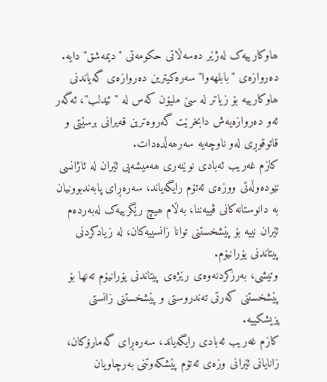ھاوکارییەک لەژێر دەسەڵاتی حکومەتی "دیمەشق"دایە.
دەروازەی "بابلھەوا" سەرەکیترین دەروازەی گەیاندنی ھاوکارییە بۆ زیاتر لە سێ ملیۆن کەس لە "ئیدلب"، ئەگەر ئەو دەروازەیەش دابخرێت گەروەترین قەیرانی برسێتی و قاتوقوڕی لەو ناوچەیە سەرھەڵدەدات.
کازم غەریب ئەبادی نوێنەری ھەمیشەیی ئێران لە ئاژانسی نێودەوڵەتی ووزەی ئەتۆم رایگەیاند، سەرەڕای پابەندبوونیان بە دانوستانەکانی ڤییەننا، بەڵام ھیچ رێگرییەک لەبەردەم ئێران نییە بۆ پێشخستنی توانا زانسییەکان، لە زیادکردنی پیتاندنی یۆرانیۆم.
وتیشی، بەرزکردنەوەی رێژەی پیتاندنی یۆرانیۆم تەنھا بۆ پێشخستنی کەرتی تەندروستی و پێشخستنی زانستی پزیشکییە.
کازم غەریب ئەبادی رایگەیاند، سەرەڕای گەمارۆکان، زانایانی ئێرانی وزەی ئەتۆم پێشکەوتنی بەرچاویان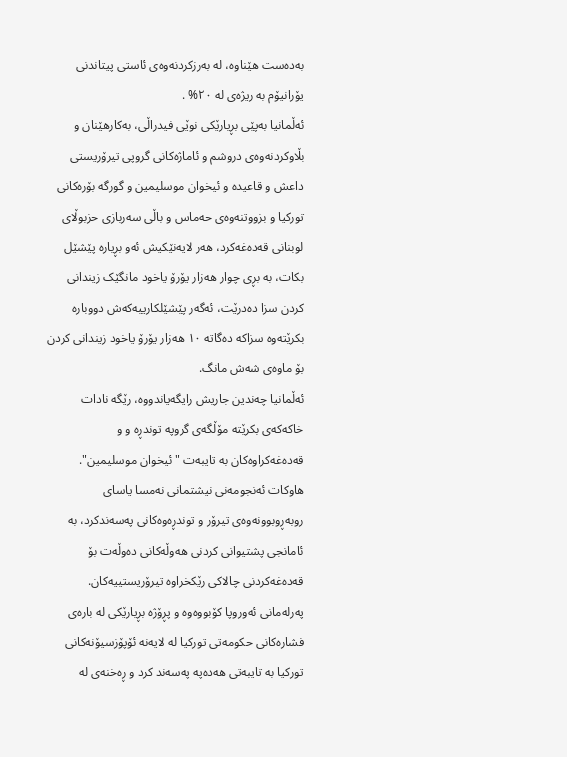بەدەست ھێناوە، لە بەرزکردنەوەی ئاستی پیتاندنی یۆرانیۆم بە ریژەی لە ٢٠% .
ئەڵمانیا بەپێی بڕیارێکی نوێی فیدراڵی، بەکارھێنان و بڵاوکردنەوەی دروشم و ئاماژەکانی گروپی تیرۆریستی داعش و قاعیدە و ئیخوان موسلیمین و گورگە بۆرەکانی تورکیا و بزووتنەوەی حەماس و باڵی سەربازی حزبوڵای لوبنانی قەدەغەکرد، ھەر لایەنێکیش ئەو بڕیارە پێشێل بکات، بە بڕی چوار ھەزار یۆرۆ یاخود مانگێک زیندانی کردن سزا دەدرێت، ئەگەر پێشێلکارییەکەش دووبارە بکرێتەوە سزاکە دەگاتە ١٠ ھەزار یۆرۆ یاخود زیندانی کردن بۆ ماوەی شەش مانگ.
ئەڵمانیا چەندین جاریش رایگەیاندووە، رێگە نادات خاکەکەی بکرێتە مۆڵگەی گروپە توندڕە و و قەدەغەکراوەکان بە تایبەت "ئیخوان موسلیمین".
ھاوکات ئەنجومەنی نیشتمانی نەمسا یاسای روبەڕوبوونەوەی تیرۆر و توندڕەوەکانی پەسەندکرد، بە ئامانجی پشتیوانی کردنی ھەوڵەکانی دەوڵەت بۆ قەدەغەکردنی چالاکی رێکخراوە تیرۆریستییەکان.
پەرلەمانی ئەوروپا کۆبووەوە و پڕۆژە بڕیارێکی لە بارەی فشارەکانی حکومەتی تورکیا لە لایەنە ئۆپۆزسیۆنەکانی تورکیا بە تایبەتی ھەدەپە پەسەند کرد و ڕەخنەی لە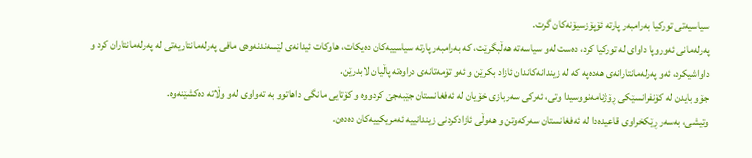سیاسیەتی تورکیا بەرامبەر پارتە ئۆپۆزسیۆنەکان گرت.
پەرلەمانی ئەوروپا داوای لە تورکیا کرد، دەست لەو سیاسەتە ھەڵبگرێت، کە بەرامبەر پارتە سیاسییەکان دەیکات، ھاوکات ئیدانەی لێسەندنەوەی مافی پەرلەمانتاریەتی لە پەرلەمانتاران کرد و داواشیکرد، ئەو پەرلەمانتارانەی ھەدەپە کە لە زیندانەکاندان ئازاد بکرێن و ئەو تۆمەتانەی دراوەتە پاڵیان لابدرێن.
جۆو بایدن لە کۆنفرانسێکی ڕۆژنامەنووسیدا وتی، ئەرکی سەربازی خۆیان لە ئەفغانستان جێبەجێ کردووە و کۆتایی مانگی داھاتوو بە تەواوی لەو وڵاتە دەکشێنەوە.
وتیشی، بەسەر ڕێکخراوی قاعیدەدا لە ئەفغانستان سەرکەوتن و ھەوڵی ئازادکردنی زیندانییە ئەمریکییەکان دەدەن.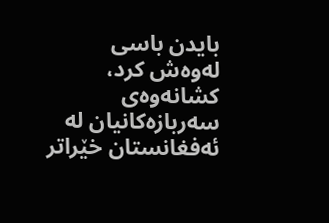بایدن باسی لەوەش کرد، کشانەوەی سەربازەکانیان لە ئەفغانستان خێراتر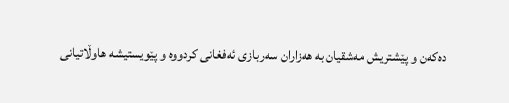دەکەن و پێشتریش مەشقیان بە ھەزاران سەربازی ئەفغانی کردووە و پێویستیشە ھاوڵاتیانی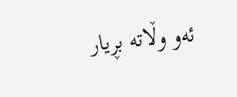ئەو وڵاتە بڕیار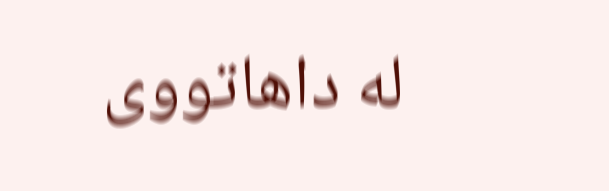لە داھاتووی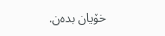خۆیان بدەن.